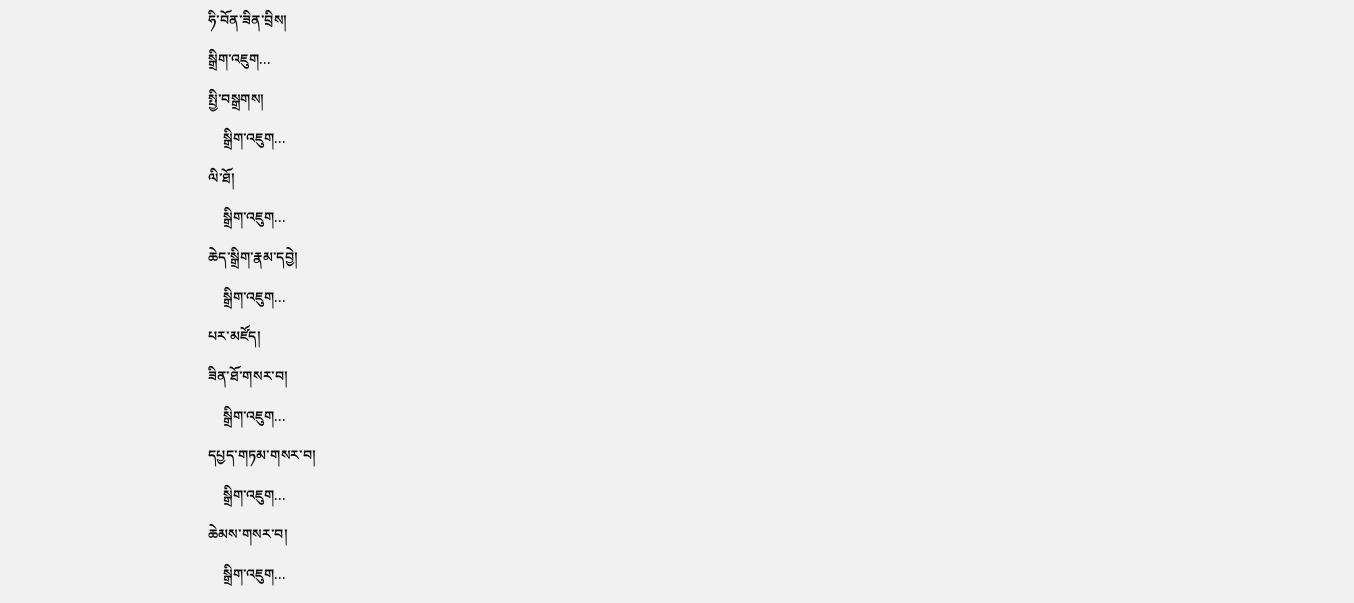ཧི་བོན་ཟིན་བྲིས།
སྒྲིག་འཇུག...
སྤྱི་བསྒྲགས།
    སྒྲིག་འཇུག...
ལི་ཐོ།
    སྒྲིག་འཇུག...
ཆེད་སྒྲིག་རྣམ་དབྱེ།
    སྒྲིག་འཇུག...
པར་མཛོད།
ཟིན་ཐོ་གསར་བ།
    སྒྲིག་འཇུག...
དཔྱད་གཏམ་གསར་བ།
    སྒྲིག་འཇུག...
ཆེམས་གསར་བ།
    སྒྲིག་འཇུག...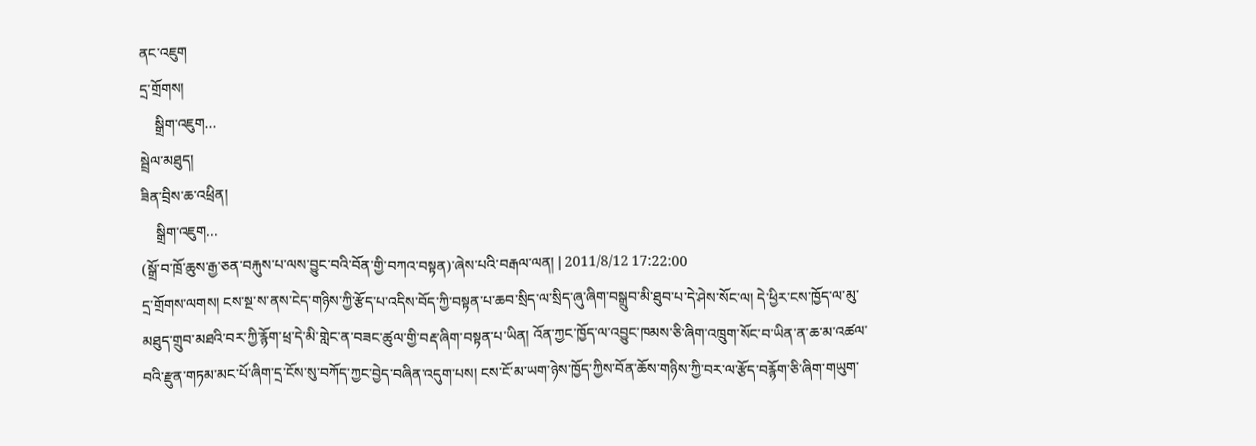ནང་འཇུག
དྲ་གྲོགས།
    སྒྲིག་འཇུག...
སྦྲེལ་མཐུད།
ཟིན་བྲིས་ཆ་འཕྲིན།
    སྒྲིག་འཇུག...
(སྒྲོ་བ་ཁྲོ་ཆུས་རྒྱ་ཅན་བརྐུས་པ་ལས་བྱུང་བའི་བོན་གྱི་བཀའ་བསྟན)་ཞེས་པའི་བརྒལ་ལན། | 2011/8/12 17:22:00
དྲ་གྲོགས་ལགས། ངས་སྔ་ས་ནས་ངེད་གཉིས་ཀྱི་རྩོད་པ་འདིས་བོད་ཀྱི་བསྟན་པ་ཆབ་སྲིད་ལ་སྲིད་ཞུ་ཞིག་བསྒྲུབ་མི་ཐུབ་པ་དེ་ཤེས་སོང་ལ། དེ་ཕྱིར་ངས་ཁྱོད་ལ་མུ་མཐུད་གྲུབ་མཐའི་བར་ཀྱི་རྙོག་ཕྲ་དེ་མི་གླེང་ན་བཟང་ཚུལ་གྱི་བརྡ་ཞིག་བསྟན་པ་ཡིན། འོན་ཀྱང་ཁྱོད་ལ་འབྱུང་ཁམས་ཅི་ཞིག་འཁྲུག་སོང་བ་ཡིན་ན་ཆ་མ་འཚལ་བའི་རྫུན་གཏམ་མང་པོ་ཞིག་དྲ་ངོས་སུ་བཀོད་ཀྱང་བྱེད་བཞིན་འདུག་པས། ངས་ངོ་མ་ཡག་ཉེས་ཁྱོད་ཀྱིས་བོན་ཆོས་གཉིས་ཀྱི་བར་ལ་རྩོད་བརྙོག་ཅི་ཞིག་གཡུག་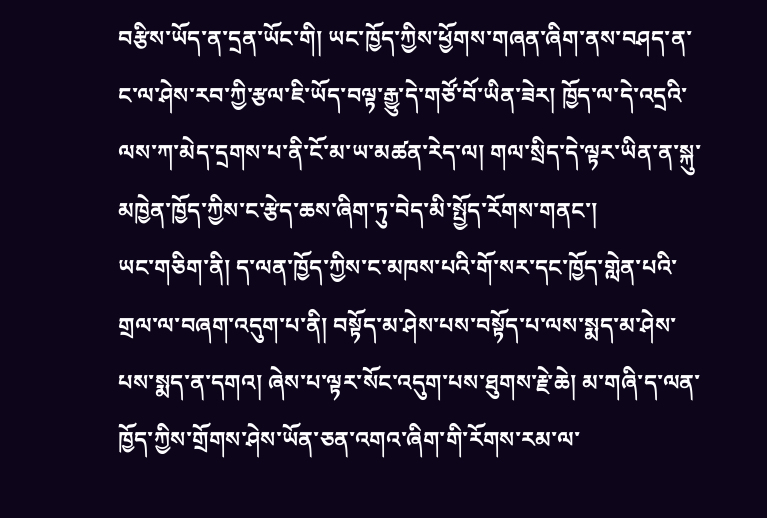བརྩིས་ཡོད་ན་དྲན་ཡོང་གི། ཡང་ཁྱོད་ཀྱིས་ཕྱོགས་གཞན་ཞིག་ནས་བཤད་ན་ང་ལ་ཤེས་རབ་ཀྱི་རྩལ་ཇི་ཡོད་བལྟ་རྒྱུ་དེ་གཙོ་བོ་ཡིན་ཟེར། ཁྱོད་ལ་དེ་འདྲའི་ལས་ཀ་མེད་དྲགས་པ་ནི་ངོ་མ་ཡ་མཚན་རེད་ལ། གལ་སྲིད་དེ་ལྟར་ཡིན་ན་སྐུ་མཁྱེན་ཁྱོད་ཀྱིས་ང་རྩེད་ཆས་ཞིག་ཏུ་བེད་མི་སྤྱོད་རོགས་གནང་།
ཡང་གཅིག་ནི། ད་ལན་ཁྱོད་ཀྱིས་ང་མཁས་པའི་གོ་སར་དང་ཁྱོད་གླེན་པའི་གྲལ་ལ་བཞག་འདུག་པ་ནི། བསྟོད་མ་ཤེས་པས་བསྟོད་པ་ལས་སྨད་མ་ཤེས་པས་སྨད་ན་དགའ། ཞེས་པ་ལྟར་སོང་འདུག་པས་ཐུགས་རྗེ་ཆེ། མ་གཞི་ད་ལན་ཁྱོད་ཀྱིས་གྲོགས་ཤེས་ཡོན་ཅན་འགའ་ཞིག་གི་རོགས་རམ་ལ་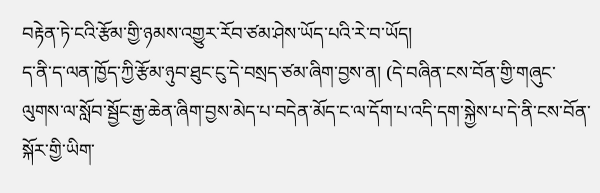བརྟེན་ཏེ་ངའི་རྩོམ་གྱི་ཉམས་འགྱུར་རོབ་ཙམ་ཤེས་ཡོད་པའི་རེ་བ་ཡོད།
ད་ནི་ད་ལན་ཁྱོད་ཀྱི་རྩོམ་ཉུབ་ཐུང་ངུ་དེ་བསྲད་ཙམ་ཞིག་བྱས་ན། (དེ་བཞིན་ངས་བོན་གྱི་གཞུང་ལུགས་ལ་སློབ་སྦྱོང་རྒྱ་ཆེན་ཞིག་བྱས་མེད་པ་བདེན་མོད་ང་ལ་དོག་པ་འདི་དག་སྐྱེས་པ་དེ་ནི་ངས་བོན་སྐོར་གྱི་ཡིག་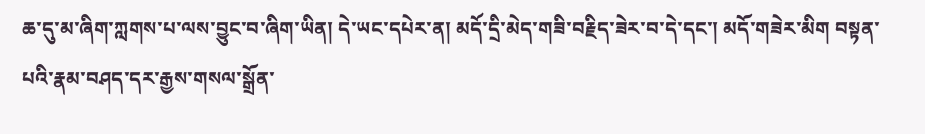ཆ་དུ་མ་ཞིག་ཀླགས་པ་ལས་བྱུང་བ་ཞིག་ཡིན། དེ་ཡང་དཔེར་ན། མདོ་དྲི་མེད་གཟི་བརྗིད་ཟེར་བ་དེ་དང་། མདོ་གཟེར་མིག བསྟན་པའི་རྣམ་བཤད་དར་རྒྱས་གསལ་སྒྲོན་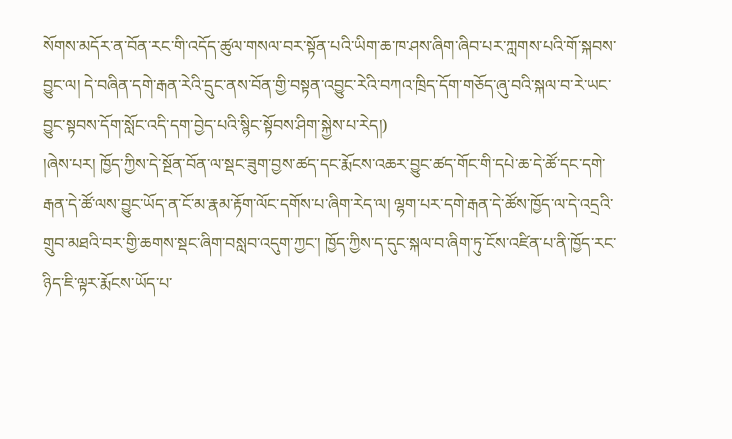སོགས་མདོར་ན་བོན་རང་གི་འདོད་ཚུལ་གསལ་བར་སྟོན་པའི་ཡིག་ཆ་ཁ་ཤས་ཞིག་ཞིབ་པར་ཀླགས་པའི་གོ་སྐབས་བྱུང་ལ། དེ་བཞིན་དགེ་རྒན་རེའི་དྲུང་ནས་བོན་གྱི་བསྟན་འབྱུང་རེའི་བཀའ་ཁྲིད་དོག་གཅོད་ཞུ་བའི་སྐལ་བ་རེ་ཡང་བྱུང་སྟབས་དོག་སློང་འདི་དག་བྱེད་པའི་སྙིང་སྟོབས་ཤིག་སྐྱེས་པ་རེད།)
།ཞེས་པར། ཁྱོད་ཀྱིས་དེ་སྔོན་བོན་ལ་སྡང་ཟུག་བྱས་ཚད་དང་རྨོངས་འཆར་བྱུང་ཚད་གོང་གི་དཔེ་ཆ་དེ་ཚོ་དང་དགེ་རྒན་དེ་ཚོ་ལས་བྱུང་ཡོད་ན་ངོ་མ་རྣམ་རྟོག་ལོང་དགོས་པ་ཞིག་རེད་ལ། ལྷག་པར་དགེ་རྒན་དེ་ཚོས་ཁྱོད་ལ་དེ་འདྲའི་གྲུབ་མཐའི་བར་གྱི་ཆགས་སྡང་ཞིག་བསླབ་འདུག་ཀྱང་། ཁྱོད་ཀྱིས་ད་དུང་སྐལ་བ་ཞིག་ཏུ་ངོས་འཛིན་པ་ནི་ཁྱོད་རང་ཉིད་ཇི་ལྟར་རྨོངས་ཡོད་པ་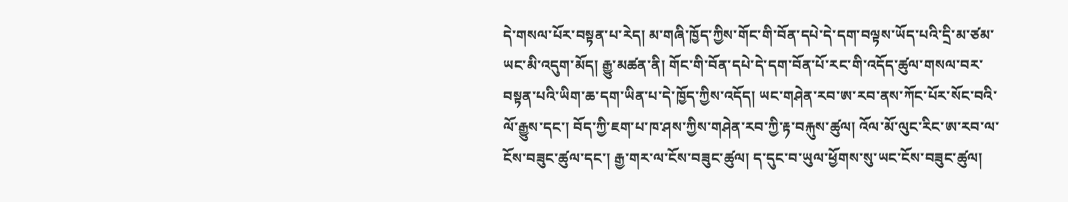དེ་གསལ་པོར་བསྟན་པ་རེད། མ་གཞི་ཁྱོད་ཀྱིས་གོང་གི་བོན་དཔེ་དེ་དག་བལྟས་ཡོད་པའི་དྲི་མ་ཙམ་ཡང་མི་འདུག་མོད། རྒྱུ་མཚན་ནི། གོང་གི་བོན་དཔེ་དེ་དག་བོན་པོ་རང་གི་འདོད་ཚུལ་གསལ་བར་བསྟན་པའི་ཡིག་ཆ་དག་ཡིན་པ་དེ་ཁྱོད་ཀྱིས་འདོད། ཡང་གཤེན་རབ་ཨ་རབ་ནས་ཀོང་པོར་སོང་བའི་ལོ་རྒྱུས་དང་། བོད་ཀྱི་ཇག་པ་ཁ་ཤས་ཀྱིས་གཤེན་རབ་ཀྱི་རྟ་བརྐུས་ཚུལ། འོལ་མོ་ལུང་རིང་ཨ་རབ་ལ་ངོས་བཟུང་ཚུལ་དང་། རྒྱ་གར་ལ་ངོས་བཟུང་ཚུལ། ད་དུང་བ་ཡུལ་ཕྱོགས་སུ་ཡང་ངོས་བཟུང་ཚུལ།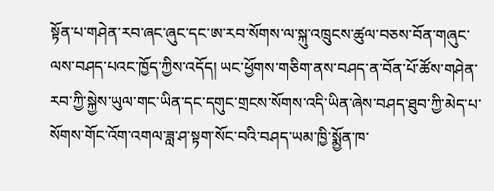སྟོན་པ་གཤེན་རབ་ཞང་ཞུང་དང་ཨ་རབ་སོགས་ལ་སྐུ་འཁྲུངས་ཚུལ་བཅས་བོན་གཞུང་ལས་བཤད་པའང་ཁྱོད་ཀྱིས་འདོད། ཡང་ཕྱོགས་གཅིག་ནས་བཤད་ན་བོན་པོ་ཚོས་གཤེན་རབ་ཀྱི་སྐྱེས་ཡུལ་གང་ཡིན་དང་དགུང་གྲངས་སོགས་འདི་ཡིན་ཞེས་བཤད་ཐུབ་ཀྱི་མེད་པ་སོགས་གོང་འོག་འགལ་ཟླ་ཤ་སྟག་སོང་བའི་བཤད་ཡམ་ཁྱི་སྨྱོན་ཁ་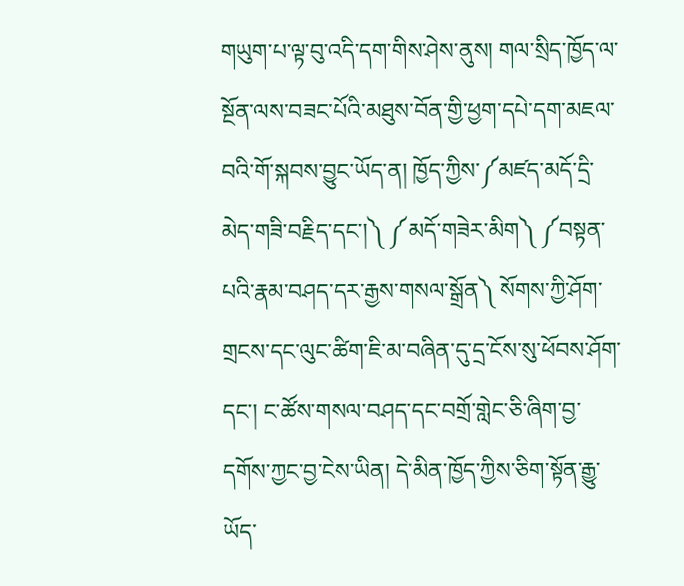གཡུག་པ་ལྟ་བུ་འདི་དག་གིས་ཤེས་ནུས། གལ་སྲིད་ཁྱོད་ལ་སྔོན་ལས་བཟང་པོའི་མཐུས་བོན་གྱི་ཕྱག་དཔེ་དག་མཇལ་བའི་གོ་སྐབས་བྱུང་ཡོད་ན། ཁྱོད་ཀྱིས་༼མཛད་མདོ་དྲི་མེད་གཟི་བརྗིད་དང་།༽ ༼མདོ་གཟེར་མིག༽ ༼བསྟན་པའི་རྣམ་བཤད་དར་རྒྱས་གསལ་སྒྲོན༽ སོགས་ཀྱི་ཤོག་གྲངས་དང་ལུང་ཚིག་ཇི་མ་བཞིན་དུ་དྲ་ངོས་སུ་ཕོབས་ཤོག་དང་། ང་ཚོས་གསལ་བཤད་དང་བགྲོ་གླེང་ཅི་ཞིག་བྱ་དགོས་ཀྱང་བྱ་ངེས་ཡིན། དེ་མིན་ཁྱོད་ཀྱིས་ཅིག་སྟོན་རྒྱུ་ཡོད་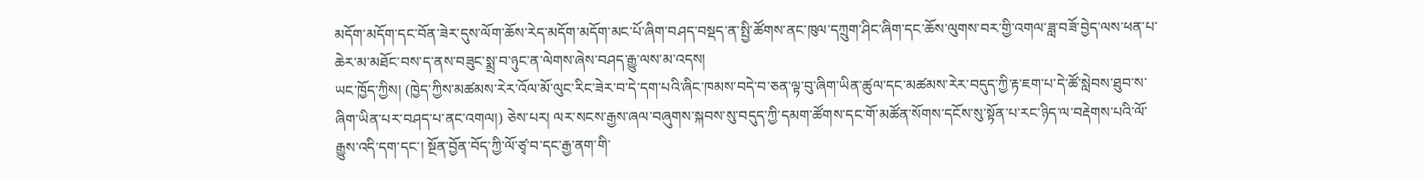མདོག་མདོག་དང་བོན་ཟེར་དུས་ལོག་ཆོས་རེད་མདོག་མདོག་མང་པོ་ཞིག་བཤད་བསྡད་ན་སྤྱི་ཚོགས་ནང་ཁུལ་དཀྲུག་ཤིང་ཞིག་དང་ཆོས་ལུགས་བར་གྱི་འགལ་ཟླ་བཟོ་བྱེད་ལས་ཕན་པ་ཆེར་མ་མཐོང་བས་ད་ནས་བཟུང་སྨྲ་བ་ཉུང་ན་ལེགས་ཞེས་བཤད་རྒྱུ་ལས་མ་འདས།
ཡང་ཁྱོད་ཀྱིས། (ཁྱེད་ཀྱིས་མཚམས་རེར་འོལ་མོ་ལུང་རིང་ཟེར་བ་དེ་དག་པའི་ཞིང་ཁམས་བདེ་བ་ཅན་ལྟ་བུ་ཞིག་ཡིན་ཚུལ་དང་མཚམས་རེར་བདུད་ཀྱི་རྟ་ཇག་པ་དེ་ཚོ་སླེབས་ཐུབ་ས་ཞིག་ཡིན་པར་བཤད་པ་ནང་འགལ།) ཅེས་པར། ལར་སངས་རྒྱས་ཞལ་བཞུགས་སྐབས་སུ་བདུད་ཀྱི་དམག་ཚོགས་དང་གོ་མཚོན་སོགས་དངོས་སུ་སྟོན་པ་རང་ཉིད་ལ་བརྡེགས་པའི་ལོ་རྒྱུས་འདི་དག་དང་། སྔོན་བྱོན་བོད་ཀྱི་ལོ་ཙྭ་བ་དང་རྒྱ་ནག་གི་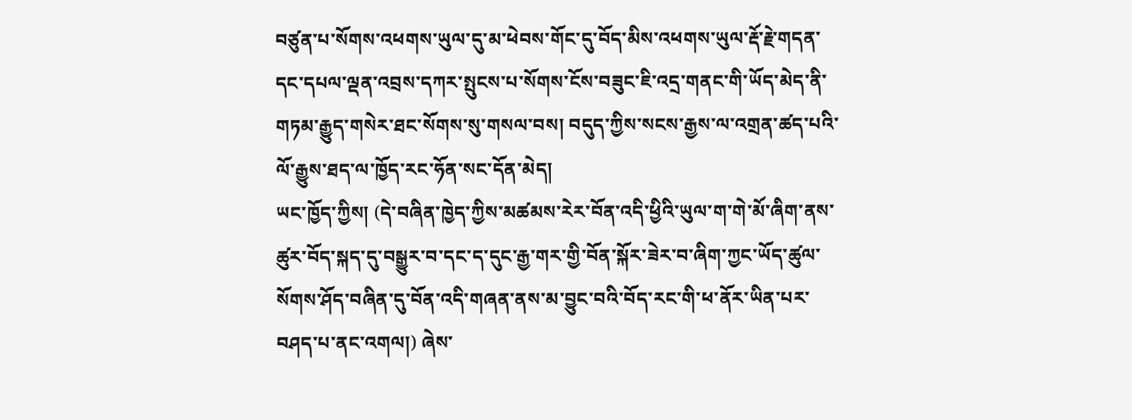བཙུན་པ་སོགས་འཕགས་ཡུལ་དུ་མ་ཕེབས་གོང་དུ་བོད་མིས་འཕགས་ཡུལ་རྡོ་རྗེ་གདན་དང་དཔལ་ལྡན་འབྲས་དཀར་སྤུངས་པ་སོགས་ངོས་བཟུང་ཇི་འདྲ་གནང་གི་ཡོད་མེད་ནི་གཏམ་རྒྱུད་གསེར་ཐང་སོགས་སུ་གསལ་བས། བདུད་ཀྱིས་སངས་རྒྱས་ལ་འགྲན་ཚད་པའི་ལོ་རྒྱུས་ཐད་ལ་ཁྱོད་རང་ཧོན་སང་དོན་མེད།
ཡང་ཁྱོད་ཀྱིས། (དེ་བཞིན་ཁྱེད་ཀྱིས་མཚམས་རེར་བོན་འདི་ཕྱིའི་ཡུལ་ག་གེ་མོ་ཞིག་ནས་ཚུར་བོད་སྐད་དུ་བསྒྱུར་བ་དང་ད་དུང་རྒྱ་གར་གྱི་བོན་སྐོར་ཟེར་བ་ཞིག་ཀྱང་ཡོད་ཚུལ་སོགས་ཤོད་བཞིན་དུ་བོན་འདི་གཞན་ནས་མ་བྱུང་བའི་བོད་རང་གི་ཕ་ནོར་ཡིན་པར་བཤད་པ་ནང་འགལ།) ཞེས་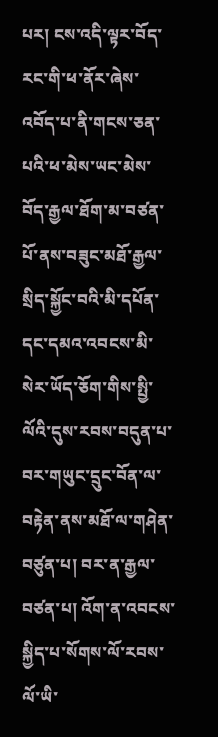པར། ངས་འདི་ལྟར་བོད་རང་གི་ཕ་ནོར་ཞེས་འབོད་པ་ནི་གངས་ཅན་པའི་ཕ་མེས་ཡང་མེས་བོད་རྒྱལ་ཐོག་མ་བཙན་པོ་ནས་བཟུང་མཐོ་རྒྱལ་སྲིད་སྐྱོང་བའི་མི་དཔོན་དང་དམའ་འབངས་མི་སེར་ཡོད་ཅོག་གིས་སྤྱི་ལོའི་དུས་རབས་བདུན་པ་བར་གཡུང་དྲུང་བོན་ལ་བརྟེན་ནས་མཐོ་ལ་གཤེན་བཙུན་པ། བར་ན་རྒྱལ་བཙན་པ། འོག་ན་འབངས་སྐྱིད་པ་སོགས་ལོ་རབས་ལོ་ཡི་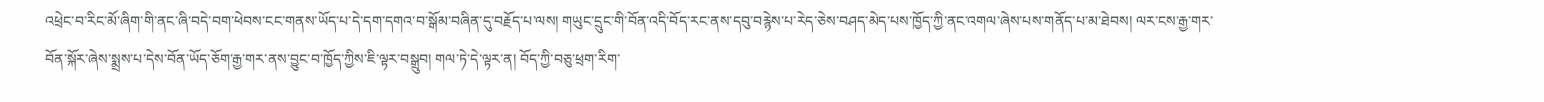འཕྲེང་བ་རིང་མོ་ཞིག་གི་ནང་ཞི་བདེ་བག་ཕེབས་ངང་གནས་ཡོད་པ་དེ་དག་དགའ་བ་སྒོམ་བཞིན་དུ་བརྗོད་པ་ལས། གཡུང་དྲུང་གི་བོན་འདི་བོད་རང་ནས་དབུ་བརྙེས་པ་རེད་ཅེས་བཤད་མེད་པས་ཁྱོད་ཀྱི་ནང་འགལ་ཞེས་པས་གནོད་པ་མ་ཐེབས། ལར་ངས་རྒྱ་གར་བོན་སྐོར་ཞེས་སྨྲས་པ་དེས་བོན་ཡོད་ཅོག་རྒྱ་གར་ནས་བྱུང་བ་ཁྱོད་ཀྱིས་ཇི་ལྟར་བསྒྲུབ། གལ་ཏེ་དེ་ལྟར་ན། བོད་ཀྱི་བཅུ་ཕྲག་རིག་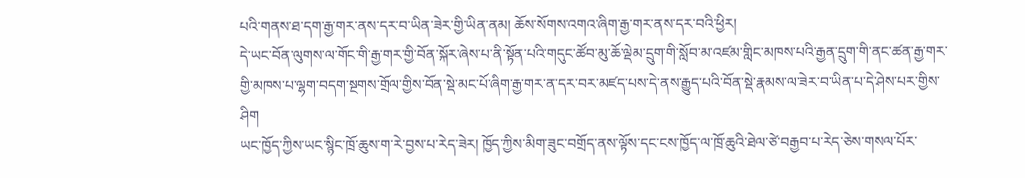པའི་གནས་ཐ་དག་རྒྱ་གར་ནས་དར་བ་ཡིན་ཟེར་གྱི་ཡིན་ནམ། ཆོས་སོགས་འགའ་ཞིག་རྒྱ་གར་ནས་དར་བའི་ཕྱིར།
དེ་ཡང་བོན་ལུགས་ལ་གོང་གི་རྒྱ་གར་གྱི་བོན་སྐོར་ཞེས་པ་ནི་སྟོན་པའི་གདུང་ཚོབ་མུ་ཆོ་ལྡེམ་དྲུག་གི་སློབ་མ་འཛམ་གླིང་མཁས་པའི་རྒྱན་དྲུག་གི་ནང་ཚན་རྒྱ་གར་གྱི་མཁས་པ་ལྷག་བདག་སྔགས་གྲོལ་གྱིས་བོན་སྡེ་མང་པོ་ཞིག་རྒྱ་གར་ན་དར་བར་མཛད་པས་དེ་ནས་རྒྱུད་པའི་བོན་སྡེ་རྣམས་ལ་ཟེར་བ་ཡིན་པ་དེ་ཤེས་པར་གྱིས་ཤིག
ཡང་ཁྱོད་ཀྱིས་ཡང་སྙིང་ཁྲོ་ཆུས་ག་རེ་བྱས་པ་རེད་ཟེར། ཁྱོད་ཀྱིས་མིག་ཟུང་བགྲོད་ནས་ལྟོས་དང་ངས་ཁྱོད་ལ་ཁྲོ་ཆུའི་ཐེལ་ཙེ་བརྒྱབ་པ་རེད་ཅེས་གསལ་པོར་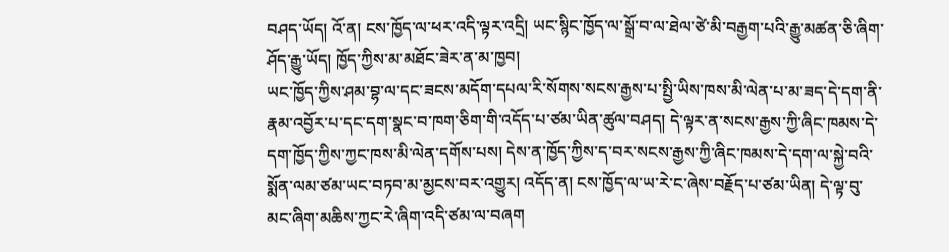བཤད་ཡོད། འོ་ན། ངས་ཁྱོད་ལ་ཕར་འདི་ལྟར་འདྲི། ཡང་སྙིང་ཁྱོད་ལ་སྒྲོ་བ་ལ་ཐེལ་ཙེ་མི་བརྒྱག་པའི་རྒྱུ་མཚན་ཅི་ཞིག་ཤོད་རྒྱུ་ཡོད། ཁྱོད་ཀྱིས་མ་མཐོང་ཟེར་ན་མ་ཁྱབ།
ཡང་ཁྱོད་ཀྱིས་ཤམ་བྷ་ལ་དང་ཟངས་མདོག་དཔལ་རི་སོགས་སངས་རྒྱས་པ་སྤྱི་ཡིས་ཁས་མི་ལེན་པ་མ་ཟད་དེ་དག་ནི་རྣམ་འབྱོར་པ་དང་དག་སྣང་བ་ཁག་ཅིག་གི་འདོད་པ་ཙམ་ཡིན་ཚུལ་བཤད། དེ་ལྟར་ན་སངས་རྒྱས་ཀྱི་ཞིང་ཁམས་དེ་དག་ཁྱོད་ཀྱིས་ཀྱང་ཁས་མི་ལེན་དགོས་པས། དེས་ན་ཁྱོད་ཀྱིས་ད་བར་སངས་རྒྱས་ཀྱི་ཞིང་ཁམས་དེ་དག་ལ་སྐྱེ་བའི་སྨོན་ལམ་ཙམ་ཡང་བཏབ་མ་མྱངས་བར་འགྱུར། འདོད་ན། ངས་ཁྱོད་ལ་ཡ་རེ་ང་ཞེས་བརྗོད་པ་ཙམ་ཡིན། དེ་ལྟ་བུ་མང་ཞིག་མཆིས་ཀྱང་རེ་ཞིག་འདི་ཙམ་ལ་བཞག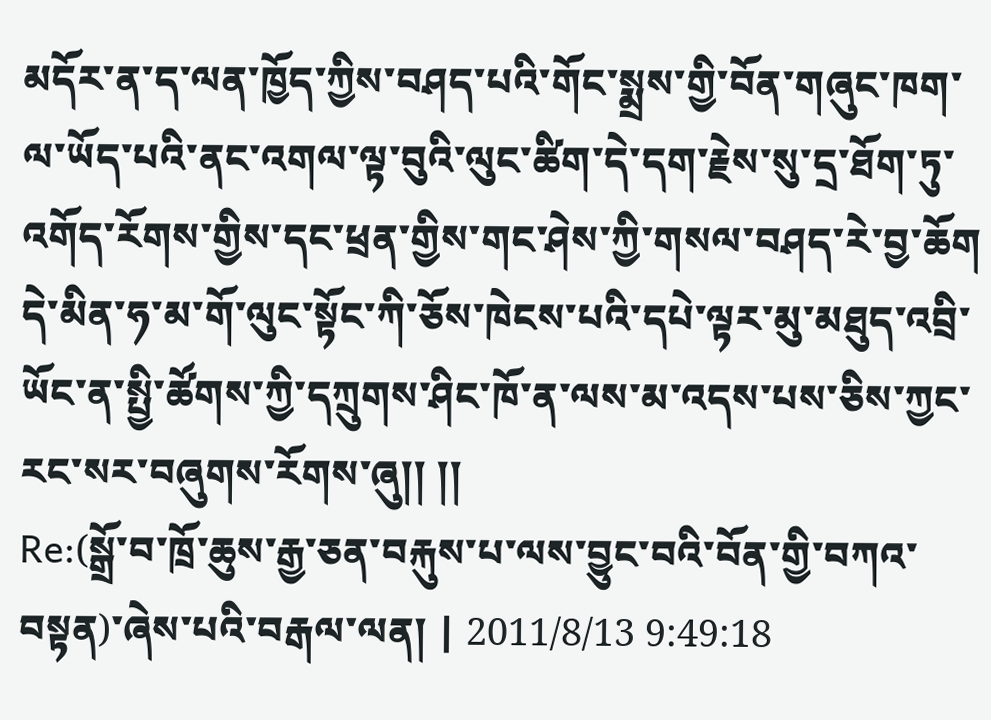མདོར་ན་ད་ལན་ཁྱོད་ཀྱིས་བཤད་པའི་གོང་སྨྲས་གྱི་བོན་གཞུང་ཁག་ལ་ཡོད་པའི་ནང་འགལ་ལྟ་བུའི་ལུང་ཚིག་དེ་དག་རྗེས་སུ་དྲ་ཐོག་ཏུ་འགོད་རོགས་གྱིས་དང་ཕྲན་གྱིས་གང་ཤེས་ཀྱི་གསལ་བཤད་རེ་བྱ་ཆོག དེ་མིན་ཧ་མ་གོ་ལུང་སྟོང་ཀི་ཅོས་ཁེངས་པའི་དཔེ་ལྟར་མུ་མཐུད་འབྲི་ཡོང་ན་སྤྱི་ཚོགས་ཀྱི་དཀྲུགས་ཤིང་ཁོ་ན་ལས་མ་འདས་པས་ཅིས་ཀྱང་རང་སར་བཞུགས་རོགས་ཞུ།། །།
Re:(སྒྲོ་བ་ཁྲོ་ཆུས་རྒྱ་ཅན་བརྐུས་པ་ལས་བྱུང་བའི་བོན་གྱི་བཀའ་བསྟན)་ཞེས་པའི་བརྒལ་ལན། | 2011/8/13 9:49:18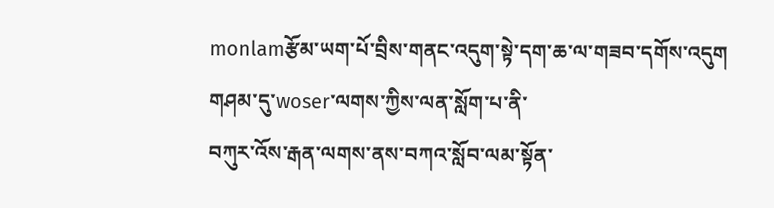monlamརྩོམ་ཡག་པོ་བྲིས་གནང་འདུག་སྟེ་དག་ཆ་ལ་གཟབ་དགོས་འདུག
གཤམ་དུ་woser་ལགས་ཀྱིས་ལན་སློག་པ་ནི་
བཀུར་འོས་རྒན་ལགས་ནས་བཀའ་སློབ་ལམ་སྟོན་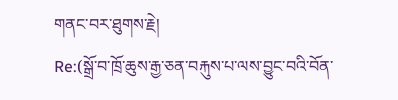གནང་བར་ཐུགས་རྗེ།
Re:(སྒྲོ་བ་ཁྲོ་ཆུས་རྒྱ་ཅན་བརྐུས་པ་ལས་བྱུང་བའི་བོན་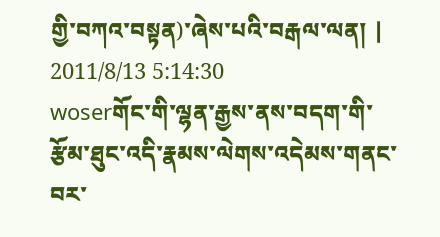གྱི་བཀའ་བསྟན)་ཞེས་པའི་བརྒལ་ལན། | 2011/8/13 5:14:30
woserགོང་གི་ལྷན་རྒྱས་ནས་བདག་གི་རྩོམ་ཐུང་འདི་རྣམས་ལེགས་འདེམས་གནང་བར་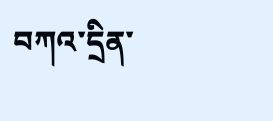བཀའ་དྲིན་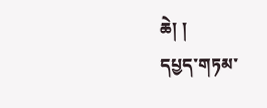ཆེ། །
དཔྱད་གཏམ་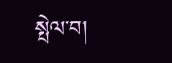སྤེལ་བ།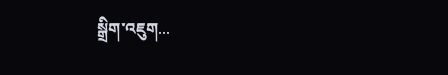སྒྲིག་འཇུག...